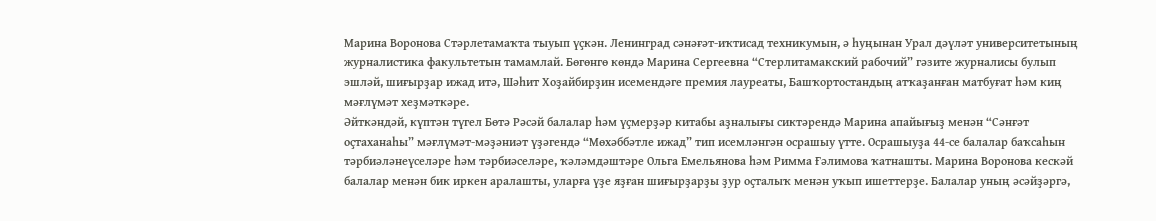Марина Воронова Стәрлетамаҡта тыуып үҫкән. Ленинград сәнәғәт-иҡтисад техникумын, ә һуңынан Урал дәүләт университетының журналистика факультетын тамамлай. Бөгөнгө көндә Марина Сергеевна “Стерлитамакский рабочий” гәзите журналисы булып эшләй, шиғырҙар ижад итә, Шәһит Хоҙайбирҙин исемендәге премия лауреаты, Башҡортостандың атҡаҙанған матбуғат һәм киң мәғлүмәт хеҙмәткәре.
Әйткәндәй, күптән түгел Бөтә Рәсәй балалар һәм үҫмерҙәр китабы аҙналығы сиктәрендә Марина апайығыҙ менән “Сәнғәт оҫтаханаһы” мәғлүмәт-мәҙәниәт үҙәгендә “Мөхәббәтле ижад” тип исемләнгән осрашыу үтте. Осрашыуҙа 44-се балалар баҡсаһын тәрбиәләнеүселәре һәм тәрбиәселәре, ҡәләмдәштәре Ольга Емельянова һәм Римма Ғәлимова ҡатнашты. Марина Воронова кескәй балалар менән бик иркен аралашты, уларға үҙе яҙған шиғырҙарҙы ҙур оҫталыҡ менән уҡып ишеттерҙе. Балалар уның әсәйҙәргә,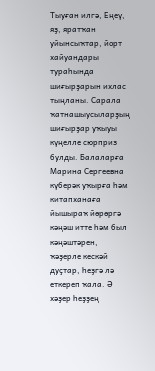Тыуған илгә, Еңеү, яҙ, яратҡан уйынсыҡтар, йорт хайуандары тураһында шиғырҙарын ихлас тыңланы. Сарала ҡатнашыусыларҙың шиғырҙар уҡыуы күңелле сюрприз булды. Балаларға Марина Сергеевна күберәк уҡырға һәм китапханаға йышыраҡ йөрөргә кәңәш итте һәм был кәңәштәрен, ҡәҙерле кескәй дуҫтар, һеҙгә лә еткереп ҡала. Ә хәҙер һеҙҙең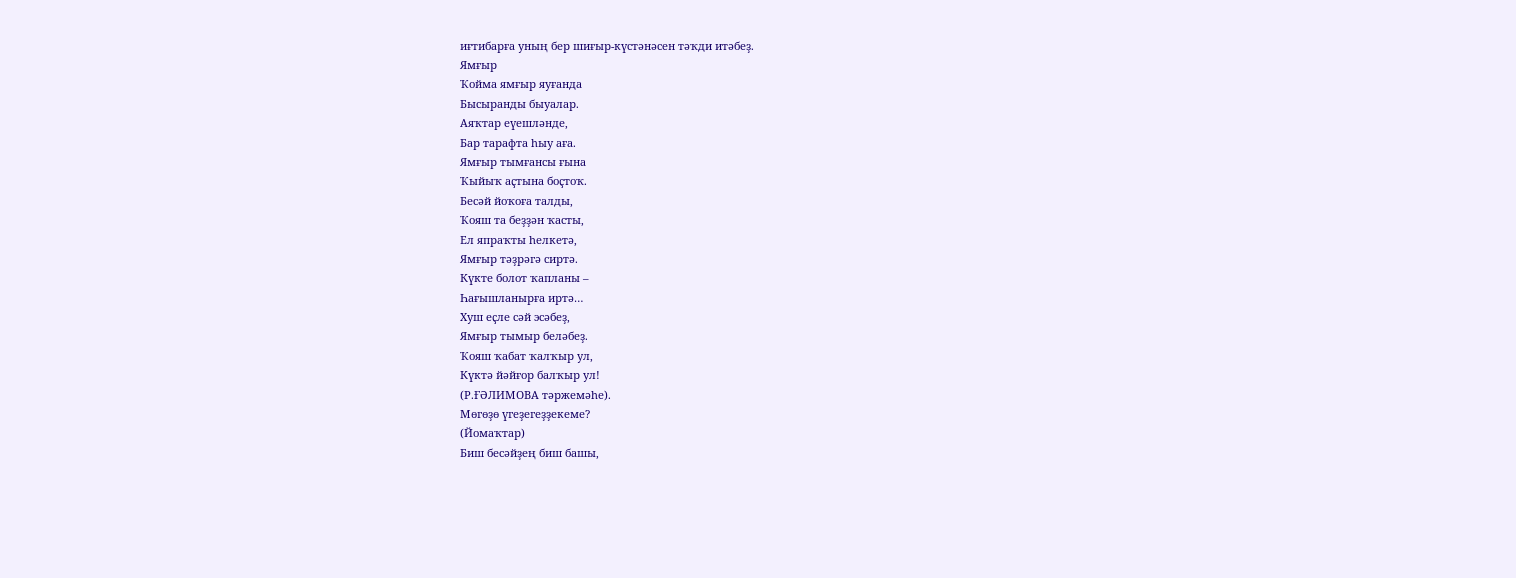иғтибарға уның бер шиғыр-күстәнәсен тәҡди итәбеҙ.
Ямғыр
Ҡойма ямғыр яуғанда
Бысыранды быуалар.
Аяҡтар еүешләнде,
Бар тарафта һыу аға.
Ямғыр тымғансы ғына
Ҡыйыҡ аҫтына боҫтоҡ.
Бесәй йоҡоға талды,
Ҡояш та беҙҙән ҡасты,
Ел япраҡты һелкетә,
Ямғыр тәҙрәгә сиртә.
Күкте болот ҡапланы –
Һағышланырға иртә…
Хуш еҫле сәй эсәбеҙ,
Ямғыр тымыр беләбеҙ.
Ҡояш ҡабат ҡалҡыр ул,
Күктә йәйғор балҡыр ул!
(Р.ҒӘЛИМОВА тәржемәһе).
Мөгөҙө үгеҙегеҙҙекеме?
(Йомаҡтар)
Биш бесәйҙең биш башы,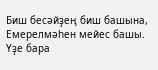Биш бесәйҙең биш башына,
Емерелмәһен мейес башы.
Үҙе бара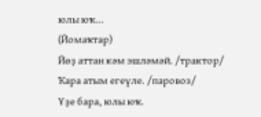юлы юҡ...
(Йомаҡтар)
Йөҙ аттан кәм эшләмәй. /трактор/
Ҡара атым егеүле. /паровоз/
Үҙе бара, юлы юҡ.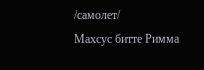/самолет/
Махсус битте Римма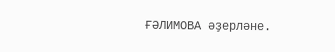ҒӘЛИМОВА әҙерләне.